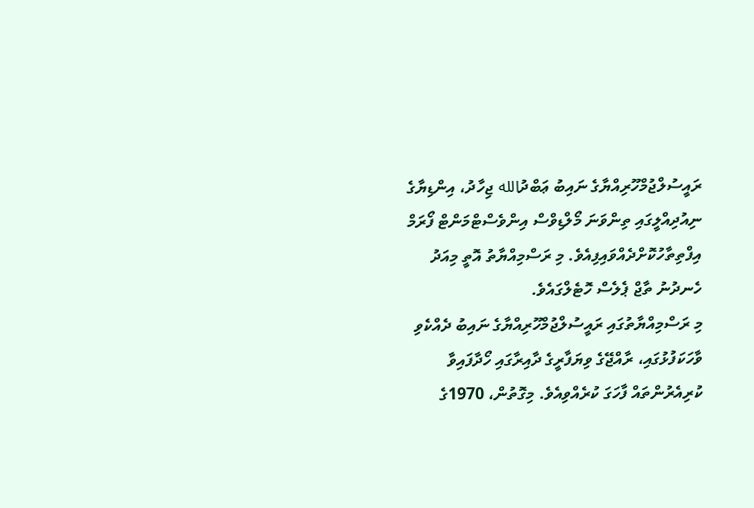ރައީސުލްޖުމްހޫރިއްޔާގެ ނައިބު ޢަބްދުالله ޖިހާދު، އިންޑިޔާގެ ނިއުދިއްލީގައި ތިންވަނަ މޯލްޑިވްސް އިންވެސްޓްމަންޓް ފޯރަމް އިފްތިތާހުކޮށްދެއްވައިފިއެވެ. މި ރަސްމިއްޔާތު އޮތީ މިއަދު ހެނދުނު ތާޖް ޕެލެސް ހޮޓެލްގައެވެ.
މި ރަސްމިއްޔާތުގައި ރައީސުލްޖުމްހޫރިއްޔާގެ ނައިބު ދެއްކެވި ވާހަކަފުޅުގައި، ރާއްޖޭގެ ވިޔަފާރީގެ ދާއިރާގައި ހޯދާފައިވާ ކުރިއެރުންތައް ފާހަގަ ކުރެއްވިއެވެ. މިގޮތުން، 1970ގެ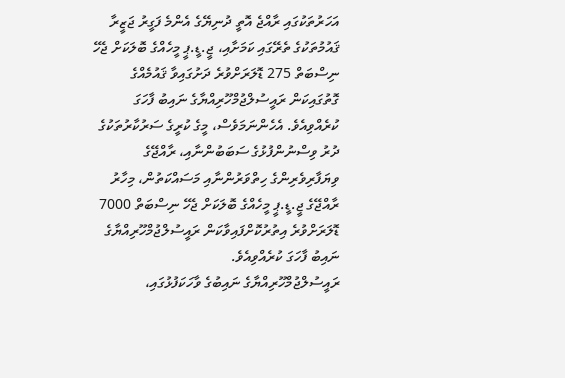އަހަރުތަކުގައި ރާއްޖެ އޮތީ ދުނިޔޭގެ އެންމެ ފަގީރު ޖަޒީރާ ޤައުމުތަކުގެ ތެރޭގައި ކަމަށާއި، ޖީ.ޑީ.ޕީ މީހެއްގެ ބޮލަކަށް ޖެހޭ ނިސްބަތް 275 ޑޮލަރަށްވުރެ ދަށުގައިވާ ޤައުމެއްގެ ގޮތުގައިކަން ރައީސުލްޖުމްހޫރިއްޔާގެ ނައިބު ފާހަގަ ކުރެއްވިއެވެ. އެހެންނަމަވެސް، މީގެ ކުރީގެ ސަރުކާރުތަކުގެ ދުރު ވިސްނުންފުޅުގެ ސަބަބުންނާއި، ރާއްޖޭގެ ވިޔަފާރިވެރިންގެ ހިތްވަރުންނާއި މަސައްކަތުން، މިހާރު ރާއްޖޭގެ ޖީ.ޑީ.ޕީ މީހެއްގެ ބޮލަކަށް ޖެހޭ ނިސްބަތް 7000 ޑޮލަރަށްވުރެ އިތުރުކޮށްފައިވާކަން ރައީސުލްޖުމްހޫރިއްޔާގެ ނައިބު ފާހަގަ ކުރެއްވިއެވެ.
ރައީސުލްޖުމްހޫރިއްޔާގެ ނައިބުގެ ވާހަކަފުޅުގައި،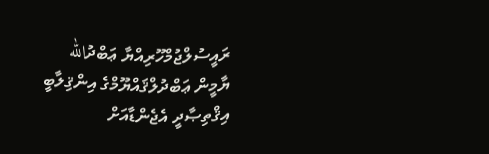ރައީސުލްޖުމްހޫރިއްޔާ ޢަބްދުالله ޔާމީން ޢަބްދުލްޤައްޔޫމްގެ އިންޤިލާބީ އިޤްތިޞާދީ އެޖެންޑާއަށް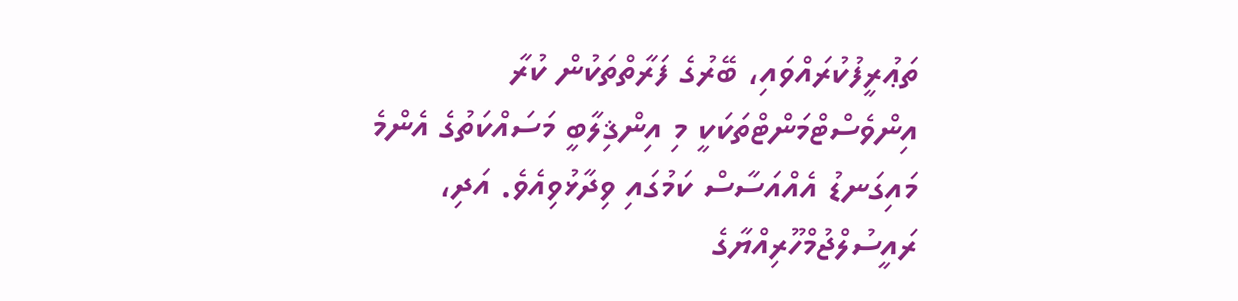ތަޢުރީފުކުރައްވައި، ބޭރުގެ ފަރާތްތަކުން ކުރާ އިންވެސްޓްމަންޓްތަކަކީ މި އިންޤިލާބީ މަސައްކަތުގެ އެންމެ މައިގަނޑު އެއްއަސާސް ކަމުގައި ވިދާޅުވިއެވެ. އަދި، ރައީސުލްޖުމްހޫރިއްޔާގެ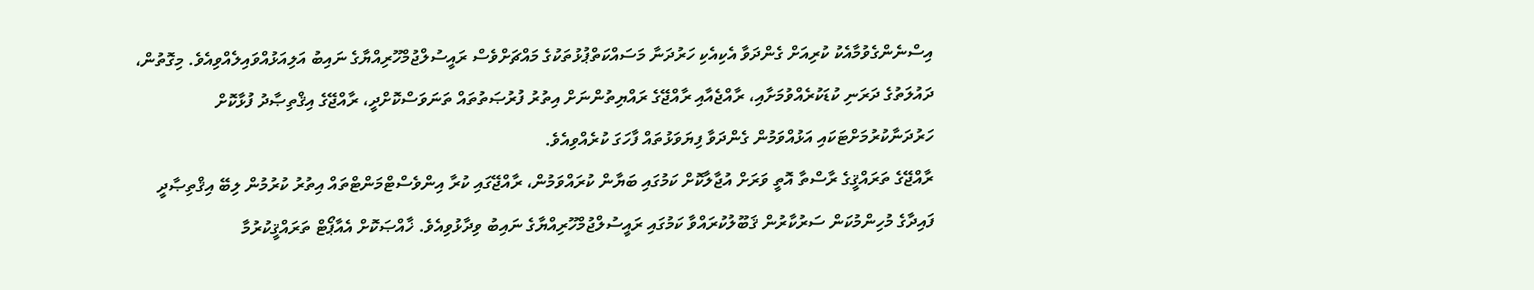އިސްނެންގެވުމާއެކު ކުރިއަށް ގެންދަވާ އެކިއެކި ހަރުދަނާ މަސައްކަތްޕުޅުތަކުގެ މައްޗަށްވެސް ރައީސުލްޖުމްހޫރިއްޔާގެ ނައިބު އަލިއަޅުއްވައިލެއްވިއެވެ. މިގޮތުން، ދައުލަތުގެ ދަރަނި ކުޑަކުރެއްވުމަށާއި، ރާއްޖެއާއި ރާއްޖޭގެ ރައްޔިތުންނަށް އިތުރު ފުރުޞަތުތައް ތަނަވަސްކޮށްދީ، ރާއްޖޭގެ އިޤްތިޞާދު ފުޅާކޮށް ހަރުދަނާކުރުމަށްޓަކައި އަޅުއްވަމުން ގެންދަވާ ފިޔަވަޅުތައް ފާހަގަ ކުރެއްވިއެވެ.
ރާއްޖޭގެ ތަރައްޤީގެ ރާސްތާ އޮތީ ވަރަށް އުޖާލާކޮށް ކަމުގައި ބަޔާން ކުރައްވަމުން، ރާއްޖޭގައި ކުރާ އިންވެސްޓްމަންޓްތައް އިތުރު ކުރުމުން ލިބޭ އިޤްތިޞާދީ ފައިދާގެ މުހިންމުކަން ސަރުކާރުން ޤަބޫލުކުރައްވާ ކަމުގައި ރައީސުލްޖުމްހޫރިއްޔާގެ ނައިބު ވިދާޅުވިއެވެ. ޚާއްޞަކޮށް އެއާޕޯޓް ތަރައްޤީކުރުމާ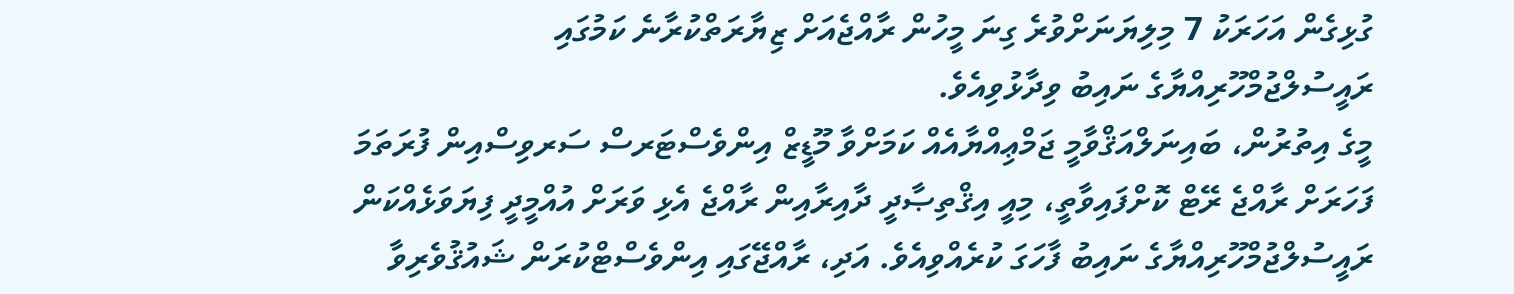ގުޅިގެން އަހަރަކު 7 މިލިޔަނަށްވުރެ ގިނަ މީހުން ރާއްޖެއަށް ޒިޔާރަތްކުރާނެ ކަމުގައި ރައީސުލްޖުމްހޫރިއްޔާގެ ނައިބު ވިދާޅުވިއެވެ.
މީގެ އިތުރުން، ބައިނަލްއަޤްވާމީ ޖަމްޢިއްޔާއެއް ކަމަށްވާ މޫޑީޒް އިންވެސްޓަރސް ސަރވިސްއިން ފުރަތަމަ ފަހަރަށް ރާއްޖެ ރޭޓް ކޮށްފައިވާތީ، މިއީ އިޤްތިޞާދީ ދާއިރާއިން ރާއްޖެ އެޅި ވަރަށް އުއްމީދީ ފިޔަވަޅެއްކަން ރައީސުލްޖުމްހޫރިއްޔާގެ ނައިބު ފާހަގަ ކުރެއްވިއެވެ. އަދި، ރާއްޖޭގައި އިންވެސްޓްކުރަން ޝައުޤުވެރިވާ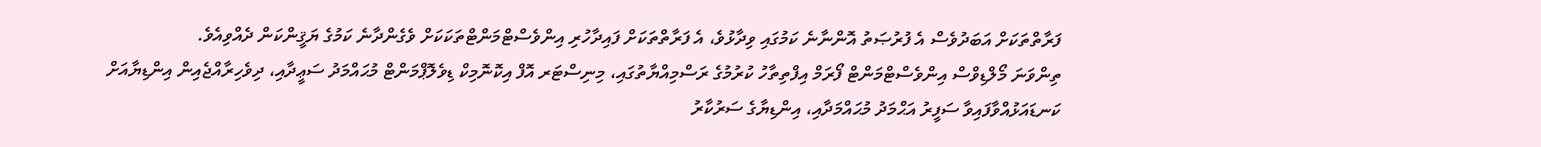ފަރާތްތަކަށް އަބަދުވެސް އެ ފުރުޞަތު އޮންނާނެ ކަމުގައި ވިދާޅުވެ، އެ ފަރާތްތަކަށް ފައިދާހުރި އިންވެސްޓްމަންޓްތަކަކަށް ވެގެންދާނެ ކަމުގެ ޔަޤީންކަން ދެއްވިއެވެ.
ތިންވަނަ މޯލްޑިވްސް އިންވެސްޓްމަންޓް ފޯރަމް އިފްތިތާހު ކުރުމުގެ ރަސްމިއްޔާތުގައި، މިނިސްޓަރ އޮފް އިކޮނޮމިކް ޑިވެލޮޕްމަންޓް މުޙައްމަދު ސަޢީދާއި، ދިވެހިރާއްޖެއިން އިންޑިޔާއަށް ކަނޑައަޅުއްވާފައިވާ ސަފީރު އަޙްމަދު މުޙައްމަދާއި، އިންޑިޔާގެ ސަރުކާރު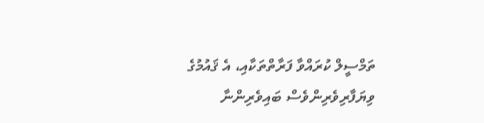ތަމްސީލް ކުރައްވާ ފަރާތްތަކާއި، އެ ޤައުމުގެ ވިޔަފާރިވެރިންވެސް ބައިވެރިންނާ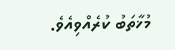މުޚާތަބު ކުރެއްވިއެވެ.